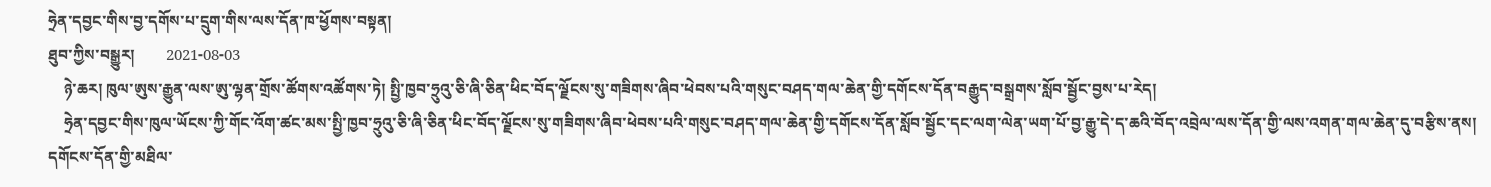ཧྲེན་དབྱང་གིས་བྱ་དགོས་པ་དྲུག་གིས་ལས་དོན་ཁ་ཕྱོགས་བསྟན།
ཐུབ་ཀྱིས་བསྒྱུར།        2021-08-03
    ཉེ་ཆར། ཁུལ་ཨུས་རྒྱུན་ལས་ཨུ་ལྷན་གྲོས་ཚོགས་འཚོགས་ཏེ། སྤྱི་ཁྱབ་ཧྲུའུ་ཅི་ཞི་ཅིན་ཕིང་བོད་ལྗོངས་སུ་གཟིགས་ཞིབ་ཕེབས་པའི་གསུང་བཤད་གལ་ཆེན་གྱི་དགོངས་དོན་བརྒྱུད་བསྒྲགས་སློབ་སྦྱོང་བྱས་པ་རེད།
    ཧྲེན་དབྱང་གིས་ཁུལ་ཡོངས་ཀྱི་གོང་འོག་ཚང་མས་སྤྱི་ཁྱབ་ཧྲུའུ་ཅི་ཞི་ཅིན་ཕིང་བོད་ལྗོངས་སུ་གཟིགས་ཞིབ་ཕེབས་པའི་གསུང་བཤད་གལ་ཆེན་གྱི་དགོངས་དོན་སློབ་སྦྱོང་དང་ལག་ལེན་ཡག་པོ་བྱ་རྒྱུ་དེ་ད་ཆའི་བོད་འབྲེལ་ལས་དོན་གྱི་ལས་འགན་གལ་ཆེན་དུ་བརྩིས་ནས། དགོངས་དོན་གྱི་མཐིལ་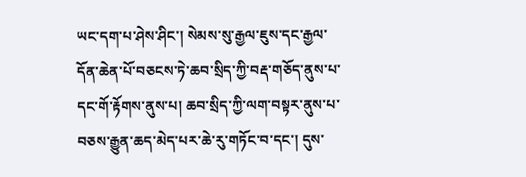ཡང་དག་པ་ཤེས་ཤིང་། སེམས་སུ་རྒྱལ་ཇུས་དང་རྒྱལ་དོན་ཆེན་པོ་བཅངས་ཏེ་ཆབ་སྲིད་ཀྱི་བརྡ་གཅོད་ནུས་པ་དང་གོ་རྟོགས་ནུས་པ། ཆབ་སྲིད་ཀྱི་ལག་བསྟར་ནུས་པ་བཅས་རྒྱུན་ཆད་མེད་པར་ཆེ་རུ་གཏོང་བ་དང་། དུས་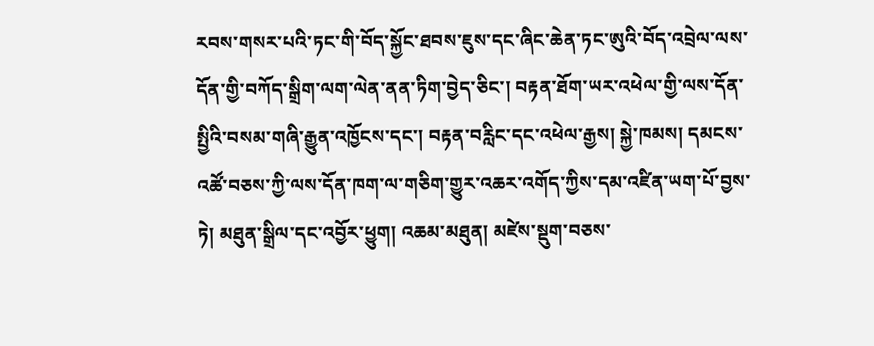རབས་གསར་པའི་ཏང་གི་བོད་སྐྱོང་ཐབས་ཇུས་དང་ཞིང་ཆེན་ཏང་ཨུའི་བོད་འབྲེལ་ལས་དོན་གྱི་བཀོད་སྒྲིག་ལག་ལེན་ནན་ཏིག་བྱེད་ཅིང་། བརྟན་ཐོག་ཡར་འཕེལ་གྱི་ལས་དོན་སྤྱིའི་བསམ་གཞི་རྒྱུན་འཁྱོངས་དང་། བརྟན་བརླིང་དང་འཕེལ་རྒྱས། སྐྱེ་ཁམས། དམངས་འཚོ་བཅས་ཀྱི་ལས་དོན་ཁག་ལ་གཅིག་གྱུར་འཆར་འགོད་ཀྱིས་དམ་འཛིན་ཡག་པོ་བྱས་ཏེ། མཐུན་སྒྲིལ་དང་འབྱོར་ཕྱུག། འཆམ་མཐུན། མཛེས་སྡུག་བཅས་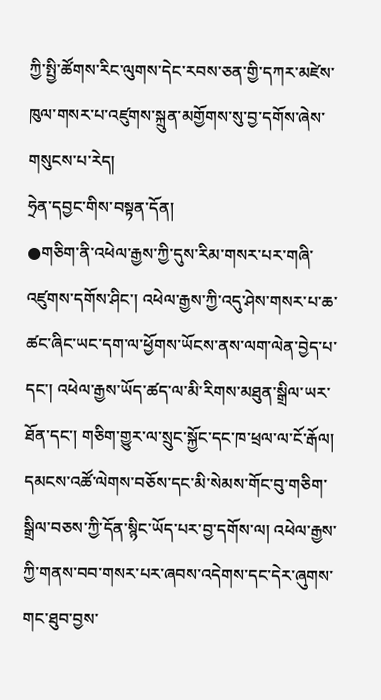ཀྱི་སྤྱི་ཚོགས་རིང་ལུགས་དེང་རབས་ཅན་གྱི་དཀར་མཛེས་ཁུལ་གསར་པ་འཛུགས་སྐྲུན་མགྱོགས་སུ་བྱ་དགོས་ཞེས་གསུངས་པ་རེད།
ཧྲེན་དབྱང་གིས་བསྟན་དོན།
●གཅིག་ནི་འཕེལ་རྒྱས་ཀྱི་དུས་རིམ་གསར་པར་གཞི་འཛུགས་དགོས་ཤིང་། འཕེལ་རྒྱས་ཀྱི་འདུ་ཤེས་གསར་པ་ཆ་ཚང་ཞིང་ཡང་དག་ལ་ཕྱོགས་ཡོངས་ནས་ལག་ལེན་བྱེད་པ་དང་། འཕེལ་རྒྱས་ཡོད་ཚད་ལ་མི་རིགས་མཐུན་སྒྲིལ་ཡར་ཐོན་དང་། གཅིག་གྱུར་ལ་སྲུང་སྐྱོང་དང་ཁ་ཕྲལ་ལ་ངོ་རྒོལ། དམངས་འཚོ་ལེགས་བཅོས་དང་མི་སེམས་གོང་བུ་གཅིག་སྒྲིལ་བཅས་ཀྱི་དོན་སྙིང་ཡོད་པར་བྱ་དགོས་ལ། འཕེལ་རྒྱས་ཀྱི་གནས་བབ་གསར་པར་ཞབས་འདེགས་དང་དེར་ཞུགས་གང་ཐུབ་བྱས་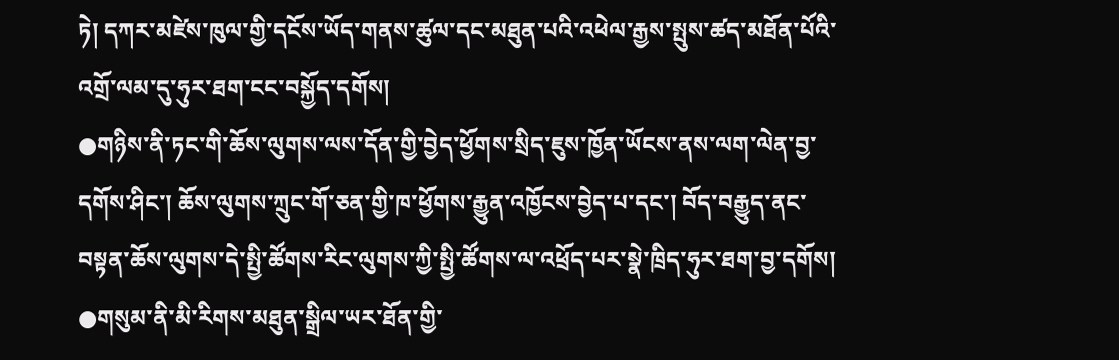ཏེ། དཀར་མཛེས་ཁུལ་གྱི་དངོས་ཡོད་གནས་ཚུལ་དང་མཐུན་པའི་འཕེལ་རྒྱས་སྤུས་ཚད་མཐོན་པོའི་འགྲོ་ལམ་དུ་ཧུར་ཐག་ངང་བསྐྱོད་དགོས།
●གཉིས་ནི་ཏང་གི་ཆོས་ལུགས་ལས་དོན་གྱི་བྱེད་ཕྱོགས་སྲིད་ཇུས་ཁྱོན་ཡོངས་ནས་ལག་ལེན་བྱ་དགོས་ཤིང་། ཆོས་ལུགས་ཀྲུང་གོ་ཅན་གྱི་ཁ་ཕྱོགས་རྒྱུན་འཁྱོངས་བྱེད་པ་དང་། བོད་བརྒྱུད་ནང་བསྟན་ཆོས་ལུགས་དེ་སྤྱི་ཚོགས་རིང་ལུགས་ཀྱི་སྤྱི་ཚོགས་ལ་འཕྲོད་པར་སྣེ་ཁྲིད་ཧུར་ཐག་བྱ་དགོས།
●གསུམ་ནི་མི་རིགས་མཐུན་སྒྲིལ་ཡར་ཐོན་གྱི་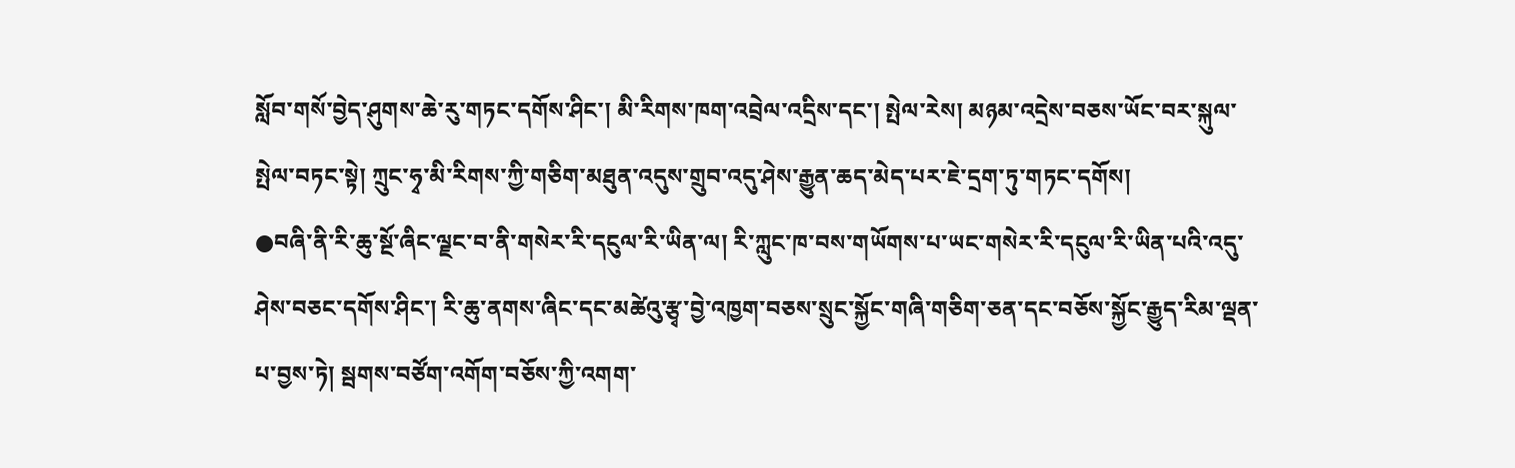སློབ་གསོ་བྱེད་ཤུགས་ཆེ་རུ་གཏང་དགོས་ཤིང་། མི་རིགས་ཁག་འབྲེལ་འདྲིས་དང་། སྤེལ་རེས། མཉམ་འདྲེས་བཅས་ཡོང་བར་སྐུལ་སྤེལ་བཏང་སྟེ། ཀྲུང་ཧྭ་མི་རིགས་ཀྱི་གཅིག་མཐུན་འདུས་གྲུབ་འདུ་ཤེས་རྒྱུན་ཆད་མེད་པར་ཇེ་དྲག་ཏུ་གཏང་དགོས།
●བཞི་ནི་རི་ཆུ་སྔོ་ཞིང་ལྗང་བ་ནི་གསེར་རི་དངུལ་རི་ཡིན་ལ། རི་ཀླུང་ཁ་བས་གཡོགས་པ་ཡང་གསེར་རི་དངུལ་རི་ཡིན་པའི་འདུ་ཤེས་བཅང་དགོས་ཤིང་། རི་ཆུ་ནགས་ཞིང་དང་མཚེའུ་རྩྭ་བྱེ་འཁྱག་བཅས་སྲུང་སྐྱོང་གཞི་གཅིག་ཅན་དང་བཅོས་སྐྱོང་རྒྱུད་རིམ་ལྡན་པ་བྱས་ཏེ། སྦགས་བཙོག་འགོག་བཅོས་ཀྱི་འགག་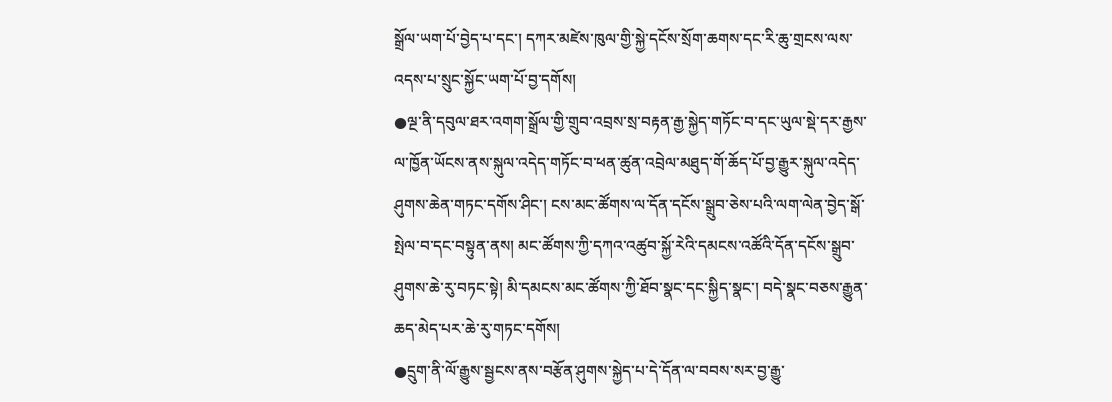སྒྲོལ་ཡག་པོ་བྱེད་པ་དང་། དཀར་མཛེས་ཁུལ་གྱི་སྐྱེ་དངོས་སྲོག་ཆགས་དང་རི་ཆུ་གྲངས་ལས་འདས་པ་སྲུང་སྐྱོང་ཡག་པོ་བྱ་དགོས།
●ལྔ་ནི་དབུལ་ཐར་འགག་སྒྲོལ་གྱི་གྲུབ་འབྲས་སྲ་བརྟན་རྒྱ་སྐྱེད་གཏོང་བ་དང་ཡུལ་སྡེ་དར་རྒྱས་ལ་ཁྱོན་ཡོངས་ནས་སྐུལ་འདེད་གཏོང་བ་ཕན་ཚུན་འབྲེལ་མཐུད་གོ་ཆོད་པོ་བྱ་རྒྱུར་སྐུལ་འདེད་ཤུགས་ཆེན་གཏང་དགོས་ཤིང་། ངས་མང་ཚོགས་ལ་དོན་དངོས་སྒྲུབ་ཅེས་པའི་ལག་ལེན་བྱེད་སྒོ་སྤེལ་བ་དང་བསྟུན་ནས། མང་ཚོགས་ཀྱི་དཀའ་འཚུབ་སྐྱོ་རེའི་དམངས་འཚོའི་དོན་དངོས་སྒྲུབ་ཤུགས་ཆེ་རུ་བཏང་སྟེ། མི་དམངས་མང་ཚོགས་ཀྱི་ཐོབ་སྣང་དང་སྐྱིད་སྣང་། བདེ་སྣང་བཅས་རྒྱུན་ཆད་མེད་པར་ཆེ་རུ་གཏང་དགོས།
●དྲུག་ནི་ལོ་རྒྱུས་སྦྱངས་ནས་བརྩོན་ཤུགས་སྐྱེད་པ་དེ་དོན་ལ་བབས་སར་བྱ་རྒྱུ་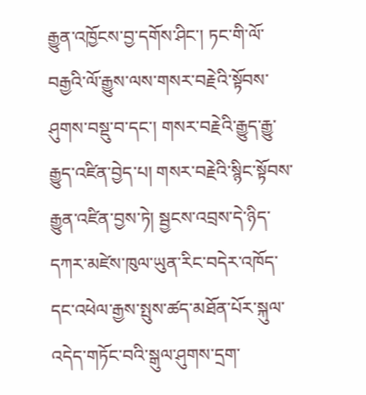རྒྱུན་འཁྱོངས་བྱ་དགོས་ཤིང་། ཏང་གི་ལོ་བརྒྱའི་ལོ་རྒྱུས་ལས་གསར་བརྗེའི་སྟོབས་ཤུགས་བསྡུ་བ་དང་། གསར་བརྗེའི་རྒྱུད་རྒྱུ་རྒྱུད་འཛིན་བྱེད་པ། གསར་བརྗེའི་སྙིང་སྟོབས་རྒྱུན་འཛིན་བྱས་ཏེ། སྦྱངས་འབྲས་དེ་ཉིད་དཀར་མཛེས་ཁུལ་ཡུན་རིང་བདེར་འཁོད་དང་འཕེལ་རྒྱས་སྤུས་ཚད་མཐོན་པོར་སྐུལ་འདེད་གཏོང་བའི་སྒུལ་ཤུགས་དྲག་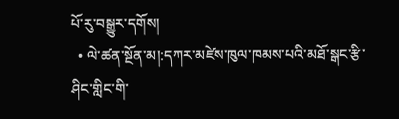པོ་རུ་བསྒྱུར་དགོས།
  • ལེ་ཚན་སྔོན་མ།:དཀར་མཛེས་ཁུལ་ཁམས་པའི་མཐོ་སྒང་རྩི་ཤིང་གླིང་གི་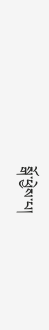སྒོ་ཕྱེས་པ།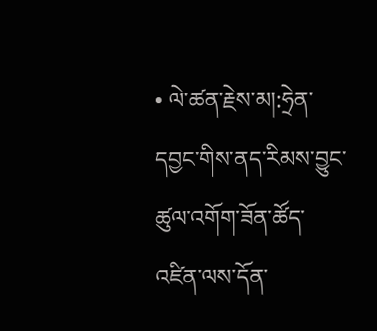• ལེ་ཚན་རྗེས་མ།:ཧྲེན་དབྱང་གིས་ནད་རིམས་བྱུང་ཚུལ་འགོག་ཟོན་ཚོད་འཛིན་ལས་དོན་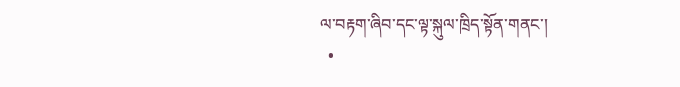ལ་བརྟག་ཞིབ་དང་ལྟ་སྐུལ་ཁྲིད་སྟོན་གནང་།
  •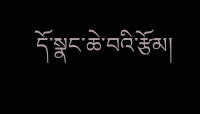དོ་སྣང་ཆེ་བའི་རྩོམ།